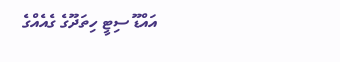އައްޑޫ ސިޓީ ހިތަދޫގެ ގެއެއްގެ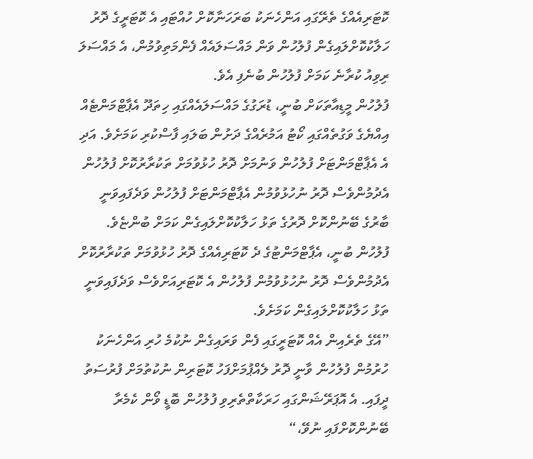ކޮޓަރިއެއްގެ ތެރޭގައި އަންހެނަކު ބަރަހަނާކޮށް ހުއްޓައި އެ ކޮޓަރީގެ ދޮރު ހަލާކުކޮށްލައިގެން ފުލުހުން ވަން މައްސަލައެއް ފެންމަތިވުމުން، އެ މައްސަލަ ރިވިއު ކުރާނެ ކަމަށް ފުލުހުން ބުނެފި އެވެ.
ފުލުހުން މީޑިއާތަކަށް ބުނީ، ޑުރަގުގެ މައްސަލައެއްގައި ހިތަދޫ އެޕާޓްމަންޓެއް އިއްޔެގެ ވަގުތެއްގައި ކޯޓު އަމުރެއްގެ ދަށުން ބަލައި ފާސްކުރި ކަމަށެވެ. އަދި އެ އެޕާޓްމަންޓަށް ފުލުހުން ވަނުމަށް ދޮރު ހުޅުވުމަށް ތަކުރާރުކޮށް ފުލުހުން އެދުމުންވެސް ދޮރު ނުހުޅުވުމުން އެޕާޓްމަންޓަށް ފުލުހުން ވަދެފައިވަނީ ބާރުގެ ބޭނުންކޮށް ދޮރުގެ ތަޅު ހަލާކުކޮށްލައިގެން ކަމަށް ބުންޏެވެ.
ފުލުހުން ބުނީ، އެޕާޓްމަންޓުގެ ދެ ކޮޓަރިއެއްގެ ދޮރު ހުޅުވުމަށް ތަކުރާރުކޮށް އެދުމުންވެސް ދޮރު ނުހުޅުވުމުން ފުލުހުން އެ ކޮޓަރިއަށްވެސް ވަދެފައިވަނީ ތަޅު ހަލާކުކޮށްލައިގެން ކަމަށެވެ.
”އޭގެ ތެރެއިން އެއް ކޮޓަރީގައި ފެން ވަރައިގެން ނުކުމެ ހުރި އަންހެނަކު ހުރުމުން ފުލުހުން ވާނީ ދޮރު ލެއްޕުމަށްފަހު ކޮޓަރިން ނުކުތުމަށް ފުރުސަތު ދީފައި. އެ އޮޕަރޭޝަންގައި ހަރަކާތްތެރިވި ފުލުހުން ބޮޑީ ވޯން ކެމެރާ ބޭނުންކޮށްފައި ނުވޭ،“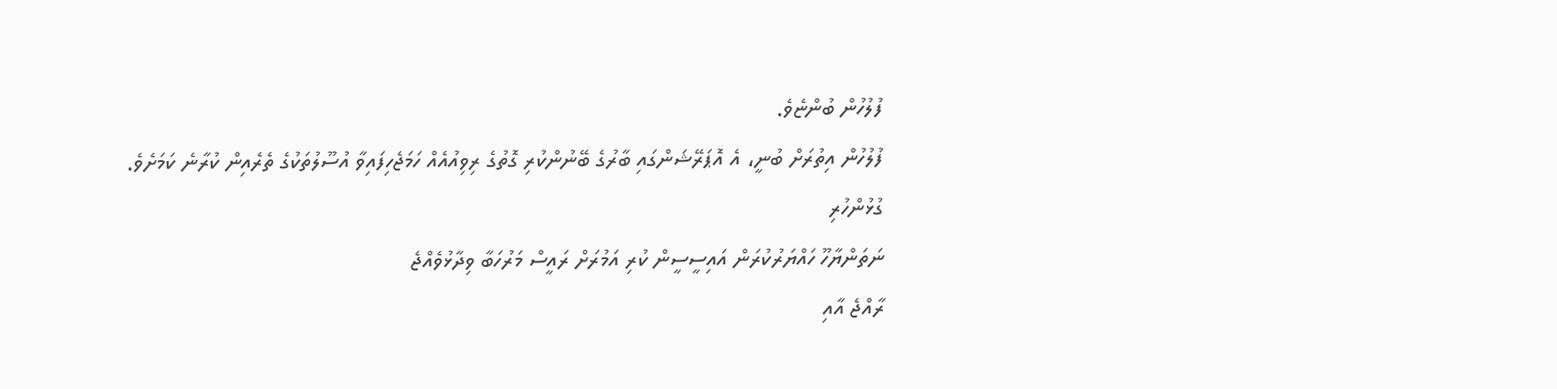ފުލުހުން ބުންޏެވެ.
ފުލުހުން އިތުރަށް ބުނީ، އެ އޮޕަރޭޝަންގައި ބާރުގެ ބޭނުންކުރި ގޮތުގެ ރިވިއުއެއް ހަމަޖެހިފައިވާ އުސޫލުތަކުގެ ތެރެއިން ކުރާނެ ކަމަށެވެ.
ގުޅުންހުރި
ނަތަންޔާހޫ ހައްޔަރުކުރަން އައިސީސީން ކުރި އަމުރަށް ރައީސް މަރުހަބާ ވިދާޅުވެއްޖެ
ރާއްޖެ އާއި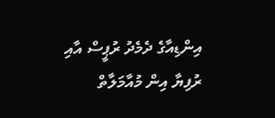އިންޑިއާގެ ދެމެދު ރުޕީސް އާއި ރުފިޔާ އިން މުއާމަލާތް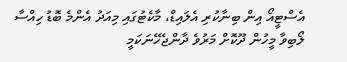އެސްޓީއޯ އިން ބިނާކުރި އެލައިޑް، މާކެޓުގައި މިއަދު އެންމެ ބޮޑު ހިއްސާ
ލޯބިވާ މީހުން ދޫކޮށް މަރުވެ ދާންޖެހޭނަކަމީ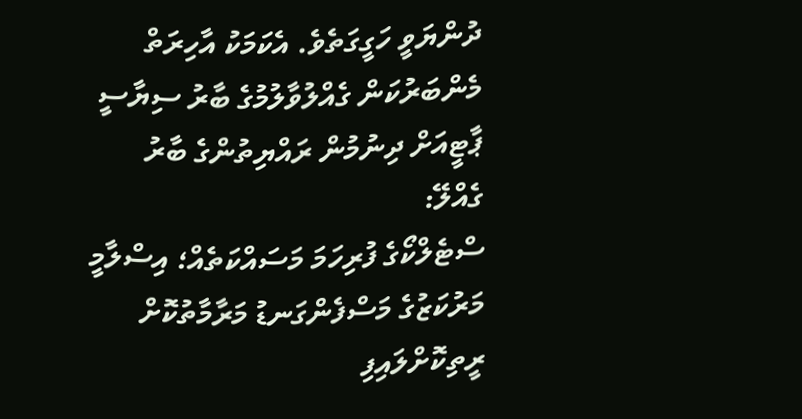ދުންޔަވީ ހަގީގަތެވެ. އެކަމަކު އާހިރަތް
މެންބަރުކަން ގެއްލުވާލުމުގެ ބާރު ސިޔާސީ ޕާޓީއަށް ދިނުމުން ރައްޔިތުންގެ ބާރު ގެއްލޭ:
ސްޓެލްކޯގެ ފުރިހަމަ މަސައްކަތެއް؛ އިސްލާމީ މަރުކަޒުގެ މަސްފެންގަނޑު މަރާމާތުކޮށް ރީތިކޮށްލައިފި